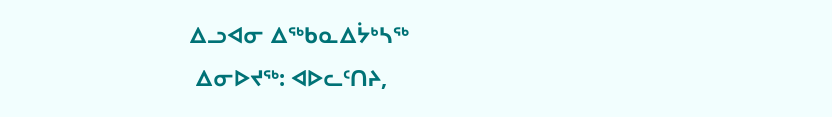ᐃᓗᐊᓂ ᐃᖅᑲᓇᐃᔮᒃᓴᖅ
 ᐃᓂᐅᔪᖅ: ᐊᐅᓚᑦᑎᔨ,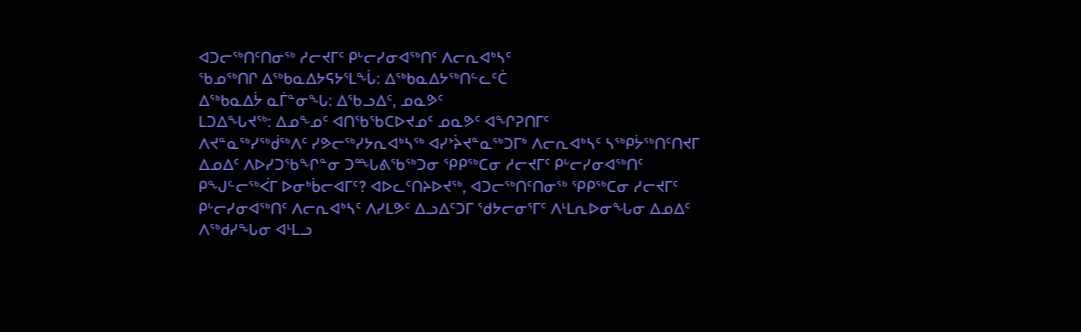ᐊᑐᓕᖅᑎᑦᑎᓂᖅ ᓱᓕᔪᒥᑦ ᑭᒡᓕᓯᓂᐊᖅᑎᑦ ᐱᓕᕆᐊᒃᓴᑦ
ᖃᓄᖅᑎᒋ ᐃᖅᑲᓇᐃᔭᕋᔭᕐᒪᖔ: ᐃᖅᑲᓇᐃᔭᖅᑎᓪᓚᑦᑖ
ᐃᖅᑲᓇᐃᔮ ᓇᒦᓐᓂᖓ: ᐃᖃᓗᐃᑦ, ᓄᓇᕗᑦ
ᒪᑐᐃᖓᔪᖅ: ᐃᓄᖕᓄᑦ ᐊᑎᖃᖃᑕᐅᔪᓄᑦ ᓄᓇᕗᑦ ᐊᖏᕈᑎᒥᑦ
ᐱᔪᓐᓇᖅᓯᖅᑰᖅᐱᑦ ᓯᕗᓕᖅᓯᔭᕆᐊᒃᓴᖅ ᐊᓯᔾᔩᔪᓐᓇᖅᑐᒥᒃ ᐱᓕᕆᐊᒃᓴᑦ ᓴᖅᑭᔮᖅᑎᑦᑎᔪᒥ ᐃᓄᐃᑦ ᐱᐅᓯᑐᖃᖏᓐᓂ ᑐᙵᕕᖃᖅᑐᓂ ᕿᑭᖅᑕᓂ ᓱᓕᔪᒥᑦ ᑭᒡᓕᓯᓂᐊᖅᑎᑦ ᑭᖑᓪᓕᖅᐹᒥ ᐅᓂᒃᑳᓕᐊᒥᑦ? ᐊᐅᓚᑦᑎᔨᐅᔪᖅ, ᐊᑐᓕᖅᑎᑦᑎᓂᖅ ᕿᑭᖅᑕᓂ ᓱᓕᔪᒥᑦ ᑭᒡᓕᓯᓂᐊᖅᑎᑦ ᐱᓕᕆᐊᒃᓴᑦ ᐱᓯᒪᕗᑦ ᐃᓗᐃᑦᑐᒥ ᖁᔭᓕᓂᕐᒥᑦ ᐱᒻᒪᕆᐅᓂᖓᓂ ᐃᓄᐃᑦ ᐱᖅᑯᓯᖓᓂ ᐊᒻᒪᓗ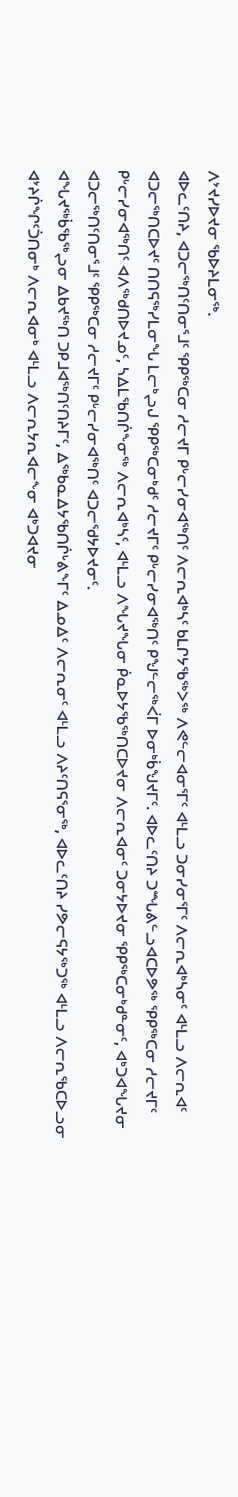ᐱᔾᔪᓯᐅᔪᓂ ᖃᐅᔨᒪᓂᖅ.
ᐊᐅᓚᑦᑎᔨ, ᐊᑐᓕᖅᑎᑦᑎᓂᕐᒧᑦ ᕿᑭᖅᑕᓂ ᓱᓕᔪᒥ ᑭᒡᓕᓯᓂᐊᖅᑎᑦ ᐱᓕᕆᐊᒃᓴᑦ ᑲᒪᒋᔭᖃᖅᐳᖅ ᐱᕙᓪᓕᐊᓂᕐᒥᑦ ᐊᒻᒪᓗ ᑐᓂᓯᓂᕐᒥᑦ ᐱᓕᕆᐊᒃᓴᓂᑦ ᐊᒻᒪᓗ ᐱᓕᕆᐊᑦ ᐊᑐᓕᖅᑎᑕᐅᔪᑦ ᑎᑎᕋᖅᓯᒪᓂᖓ ᒪᓕᒃᖢᒍ ᕿᑭᖅᑕᓂᒃᑯᑦ ᓱᓕᔪᒥᑦ ᑭᒡᓕᓯᓂᐊᖅᑎᑦ ᑭᖑᓪᓕᖅᐹᒥ ᐅᓂᒃᑳᖑᔪᒥᑦ. ᐊᐅᓚᑦᑎᔨ ᑐᙵᕕᓪᓗᐊᑕᐅᕗᖅ ᕿᑭᖅᑕᓂ ᓱᓕᔪᒥᑦ ᑭᒡᓕᓯᓂᐊᖅᑎᑦ ᐊᐱᖅᑯᑎᐅᔪᓄᑦ, ᓴᐃᒪᖃᑎᒌᖕᓂᖅ ᐱᓕᕆᐊᒃᓴᑦ, ᐊᒻᒪᓗ ᐱᖓᔪᖓᓂ ᑮᓇᐅᔭᖃᖅᑎᑕᐅᔪᓂ ᐱᓕᕆᐊᓂᑦ ᑐᓂᔭᐅᔪᓂ ᕿᑭᖅᑕᓂᒃᑯᓐᓂᑦ, ᐊᒃᑐᐊᖓᔪᓂ ᐊᑐᓕᖅᑎᑦᑎᓂᕐᒧᑦ ᕿᑭᖅᑕᓂ ᓱᓕᔪᒥᑦ ᑭᒡᓕᓯᓂᐊᖅᑎᑦ ᐊᑐᓕᖁᔭᐅᔪᓂᑦ.
ᐊᖓᔪᖅᑳᖃᖅᖢᓂ ᐃᑲᔪᖅᑎ ᑐᑭᒧᐊᖅᑎᑦᑎᔨᒥᑦ, ᐃᖅᑲᓇᐃᔭᖃᑎᒌᒡᕕᖕᒥᑦ ᐃᓄᐃᑦ ᐱᓕᕆᓂᑦ ᐊᒻᒪᓗ ᐱᔨᑦᑎᕋᕐᓂᖅ, ᐊᐅᓚᑦᑎᔨ ᓯᕗᓕᕋᔭᖅᑐᖅ ᐊᒻᒪᓗ ᐱᓕᕆᖃᑕᐅᓗᓂ ᐊᔾᔨᒌᖏᑦᑑᑎᓂᒃ ᐱᓕᕆᐊᓂᒃ ᐊᒻᒪᓗ ᐱᓕᕆᔭᕆᐊᓕᖕᓂ ᐊᒃᑐᐊᔪᓂ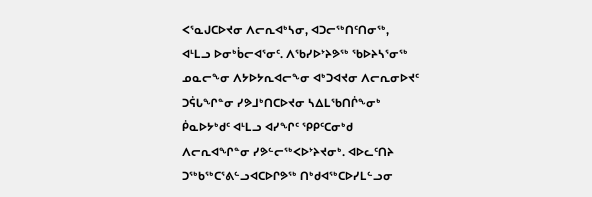ᐸᕐᓇᒍᑕᐅᔪᓂ ᐱᓕᕆᐊᒃᓴᓂ, ᐊᑐᓕᖅᑎᑦᑎᓂᖅ, ᐊᒻᒪᓗ ᐅᓂᒃᑳᓕᐊᕐᓂᑦ. ᐱᖃᓯᐅᔾᔨᕗᖅ ᖃᐅᔨᓴᕐᓂᖅ ᓄᓇᓕᖕᓂ ᐱᔭᐅᔭᕆᐊᓕᖕᓂ ᐊᒃᑐᐊᔪᓂ ᐱᓕᕆᓂᐅᔪᑦ ᑐᕌᒐᖏᓐᓂ ᓯᕗᒧᒃᑎᑕᐅᔪᓂ ᓴᐃᒪᖃᑎᒌᖕᓂᒃ ᑮᓇᐅᔭᒃᑯᑦ ᐊᒻᒪᓗ ᐊᓯᖏᑦ ᕿᑭᑦᑕᓂᒃᑯ ᐱᓕᕆᐊᖏᓐᓂ ᓯᕗᓪᓕᖅᐸᐅᔾᔨᔪᓂᒃ. ᐊᐅᓚᑦᑎᔨ ᑐᖅᑲᖅᑕᕐᕕᓪᓗᐊᑕᐅᒋᕗᖅ ᑎᒃᑯᐊᖅᑕᐅᓯᒪᓪᓗᓂ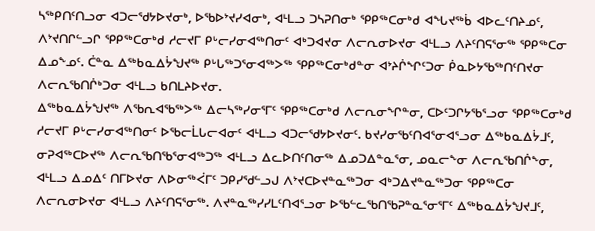ᓴᖅᑭᑎᑦᑎᓗᓂ ᐊᑐᓕᖁᔭᐅᔪᓂᒃ, ᐅᖃᐅᔾᔪᓯᐊᓂᒃ, ᐊᒻᒪᓗ ᑐᓴᕈᑎᓂᒃ ᕿᑭᖅᑕᓂᒃᑯ ᐊᖓᔪᖅᑳ ᐊᐅᓚᑦᑎᔨᓄᑦ, ᐱᔾᔪᑎᒋᓪᓗᒋ ᕿᑭᖅᑕᓂᒃᑯ ᓱᓕᔪᒥ ᑭᒡᓕᓯᓂᐊᖅᑎᓂᑦ ᐊᒃᑐᐊᔪᓂ ᐱᓕᕆᓂᐅᔪᓂ ᐊᒻᒪᓗ ᐱᔨᑦᑎᕋᕐᓂᖅ ᕿᑭᖅᑕᓂ ᐃᓄᖕᓄᑦ. ᑖᓐᓇ ᐃᖅᑲᓇᐃᔮᖑᔪᖅ ᑭᒡᒐᖅᑐᕐᓂᐊᖅᐳᖅ ᕿᑭᖅᑕᓂᒃᑯᓐᓂ ᐊᔾᔨᒌᖏᑦᑐᓂ ᑮᓇᐅᔭᖃᖅᑎᑦᑎᔪᓂ ᐱᓕᕆᖃᑎᒌᒃᑐᓂ ᐊᒻᒪᓗ ᑲᑎᒪᔨᐅᔪᓂ.
ᐃᖅᑲᓇᐃᔮᖑᔪᖅ ᐱᖃᕆᐊᖃᖅᐳᖅ ᐃᓕᓴᖅᓯᓂᕐᒥᑦ ᕿᑭᖅᑕᓂᒃᑯ ᐱᓕᕆᓂᖏᓐᓂ, ᑕᐅᑦᑐᒋᔭᖃᕐᓗᓂ ᕿᑭᖅᑕᓂᒃᑯ ᓱᓕᔪᒥ ᑭᒡᓕᓯᓂᐊᖅᑎᓂᑦ ᐅᖃᓕᒫᒐᓕᐊᓂᑦ ᐊᒻᒪᓗ ᐊᑐᓕᖁᔭᐅᔪᓂᑦ. ᑲᔪᓯᓂᖃᑦᑎᐊᕐᓂᐊᕐᓗᓂ ᐃᖅᑲᓇᐃᔮᒧᑦ, ᓂᕈᐊᖅᑕᐅᔪᖅ ᐱᓕᕆᖃᑎᖃᕐᓂᐊᖅᑐᖅ ᐊᒻᒪᓗ ᐃᓚᐅᑎᑦᑎᓂᖅ ᐃᓄᑐᐃᓐᓇᕐᓂ, ᓄᓇᓕᖕᓂ ᐱᓕᕆᖃᑎᒌᖕᓂ, ᐊᒻᒪᓗ ᐃᓄᐃᑦ ᑎᒥᐅᔪᓂ ᐱᐅᓂᖅᐹᒥᑦ ᑐᑭᓯᖁᓪᓗᒍ ᐱᔾᔪᑕᐅᔪᓐᓇᖅᑐᓂ ᐊᒃᑐᐃᔪᓐᓇᖅᑐᓂ ᕿᑭᖅᑕᓂ ᐱᓕᕆᓂᐅᔪᓂ ᐊᒻᒪᓗ ᐱᔨᑦᑎᕋᕐᓂᖅ. ᐱᔪᓐᓇᖅᓯᓯᒪᑦᑎᐊᕐᓗᓂ ᐅᖃᓪᓚᖃᑎᖃᕈᓐᓇᕐᓂᕐᒥᑦ ᐃᖅᑲᓇᐃᔮᖑᔪᒧᑦ,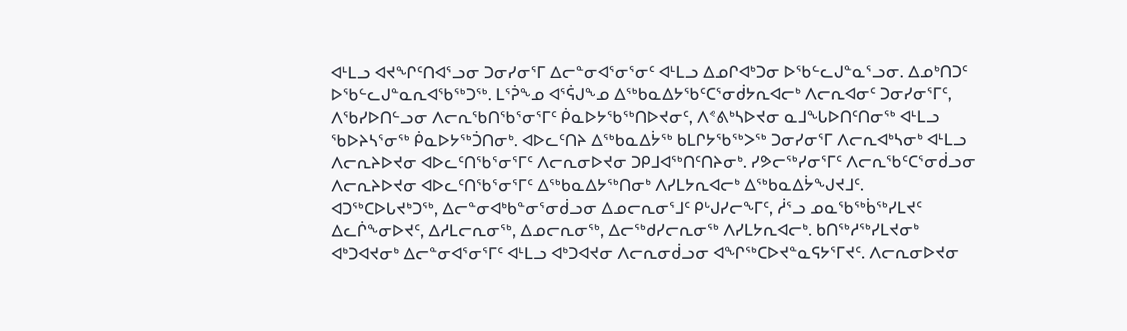ᐊᒻᒪᓗ ᐊᔪᖏᑦᑎᐊᕐᓗᓂ ᑐᓂᓯᓂᕐᒥ ᐃᓕᓐᓂᐊᕐᓂᕐᓂᑦ ᐊᒻᒪᓗ ᐃᓄᒋᐊᒃᑐᓂ ᐅᖃᓪᓚᒍᓐᓇᕐᓗᓂ. ᐃᓄᒃᑎᑐᑦ ᐅᖃᓪᓚᒍᓐᓇᕆᐊᖃᖅᑐᖅ. ᒪᕐᕉᖕᓄ ᐊᕐᕌᒍᖕᓄ ᐃᖅᑲᓇᐃᔭᖃᑦᑕᕐᓂᑰᔭᕆᐊᓕᒃ ᐱᓕᕆᐊᓂᑦ ᑐᓂᓯᓂᕐᒥᑦ, ᐱᖃᓯᐅᑎᓪᓗᓂ ᐱᓕᕆᖃᑎᖃᕐᓂᕐᒥᑦ ᑮᓇᐅᔭᖃᖅᑎᐅᔪᓂᑦ, ᐱᕝᕕᒃᓴᐅᔪᓂ ᓇᒧᖓᐅᑎᑦᑎᓂᖅ ᐊᒻᒪᓗ ᖃᐅᔨᓴᕐᓂᖅ ᑮᓇᐅᔭᖅᑑᑎᓂᒃ. ᐊᐅᓚᑦᑎᔨ ᐃᖅᑲᓇᐃᔮᖅ ᑲᒪᒋᔭᖃᖅᐳᖅ ᑐᓂᓯᓂᕐᒥ ᐱᓕᕆᐊᒃᓴᓂᒃ ᐊᒻᒪᓗ ᐱᓕᕆᔨᐅᔪᓂ ᐊᐅᓚᑦᑎᖃᕐᓂᕐᒥᑦ ᐱᓕᕆᓂᐅᔪᓂ ᑐᑭᒧᐊᖅᑎᑦᑎᔨᓂᒃ. ᓯᕗᓕᖅᓯᓂᕐᒥᑦ ᐱᓕᕆᖃᑦᑕᕐᓂᑰᓗᓂ ᐱᓕᕆᔨᐅᔪᓂ ᐊᐅᓚᑦᑎᖃᕐᓂᕐᒥᑦ ᐃᖅᑲᓇᐃᔭᖅᑎᓂᒃ ᐱᓯᒪᔭᕆᐊᓕᒃ ᐃᖅᑲᓇᐃᔮᖑᔪᒧᑦ.
ᐊᑐᖅᑕᐅᒐᔪᒃᑐᖅ, ᐃᓕᓐᓂᐊᒃᑲᓐᓂᕐᓂᑰᓗᓂ ᐃᓄᓕᕆᓂᕐᒧᑦ ᑭᒡᒍᓯᓕᖕᒥᑦ, ᓲᕐᓗ ᓄᓇᖃᖅᑳᖅᓯᒪᔪᑦ ᐃᓚᒌᖕᓂᐅᔪᑦ, ᐃᓱᒪᓕᕆᓂᖅ, ᐃᓄᓕᕆᓂᖅ, ᐃᓕᖅᑯᓯᓕᕆᓂᖅ ᐱᓯᒪᔭᕆᐊᓕᒃ. ᑲᑎᖅᓱᖅᓯᒪᔪᓂᒃ ᐊᒃᑐᐊᔪᓂᒃ ᐃᓕᓐᓂᐊᕐᓂᕐᒥᑦ ᐊᒻᒪᓗ ᐊᒃᑐᐊᔪᓂ ᐱᓕᕆᓂᑰᓗᓂ ᐊᖏᖅᑕᐅᔪᓐᓇᕋᔭᕐᒥᔪᑦ. ᐱᓕᕆᓂᐅᔪᓂ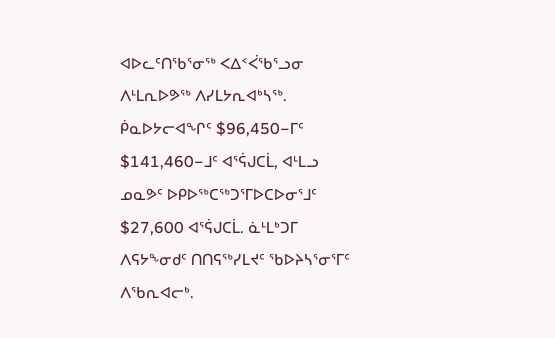ᐊᐅᓚᑦᑎᖃᕐᓂᖅ ᐸᐃᑉᐹᖃᕐᓗᓂ ᐱᒻᒪᕆᐅᕗᖅ ᐱᓯᒪᔭᕆᐊᒃᓴᖅ.
ᑮᓇᐅᔭᓕᐊᖏᑦ $96,450−ᒥᑦ $141,460−ᒧᑦ ᐊᕐᕌᒍᑕᒫ, ᐊᒻᒪᓗ ᓄᓇᕗᑦ ᐅᑭᐅᖅᑕᖅᑐᕐᒥᐅᑕᐅᓂᕐᒧᑦ $27,600 ᐊᕐᕌᒍᑕᒫ. ᓈᒻᒪᒃᑐᒥ ᐱᕋᔭᖕᓂᑯᑦ ᑎᑎᕋᖅᓯᒪᔪᑦ ᖃᐅᔨᓴᕐᓂᕐᒥᑦ ᐱᖃᕆᐊᓕᒃ.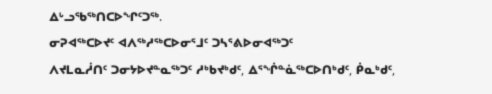ᐃᒡᓗᖃᖅᑎᑕᐅᖏᑦᑐᖅ.
ᓂᕈᐊᖅᑕᐅᔪᑦ ᐊᐱᖅᓱᖅᑕᐅᓂᕐᒧᑦ ᑐᓴᕐᕕᐅᓂᐊᖅᑐᑦ
ᐱᔪᒪᓇᓲᑎᑦ ᑐᓂᔭᐅᔪᓐᓇᖅᑐᑦ ᓱᒃᑲᔪᒃᑯᑦ, ᐃᕐᖐᓐᓈᖅᑕᐅᑎᒃᑯᑦ, ᑮᓇᒃᑯᑦ,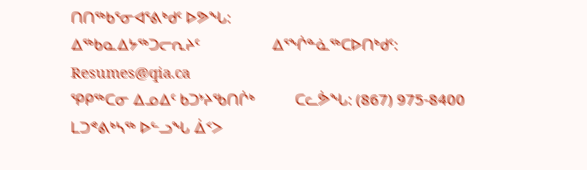ᑎᑎᖅᑲᕐᓂᐊᕐᕕᒃᑯᑦ ᐅᕗᖓ:
ᐃᖅᑲᓇᐃᔭᖅᑐᓕᕆᔨᑦ                  ᐃᕐᖐᓐᓈᖅᑕᐅᑎᒃᑯᑦ: Resumes@qia.ca
ᕿᑭᖅᑕᓂ ᐃᓄᐃᑦ ᑲᑐᔾᔨᖃᑎᒌᒃ          ᑕᓚᕘᖓ: (867) 975-8400
ᒪᑐᕝᕕᒃᓴᖅ ᐅᓪᓗᖓ ᐄᑉᐳ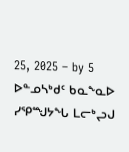25, 2025 – by 5 ᐅᓐᓄᓴᒃᑯᑦ ᑲᓇᖕᓇᐅ ᓯᕿᙳᔭᖓ ᒪᓕᒃᖢᒍ